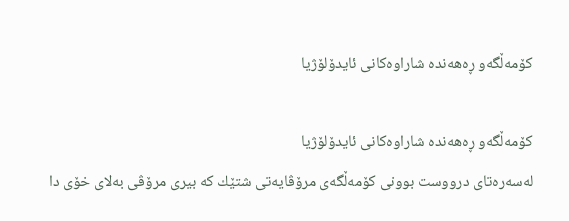كۆمه‌ڵگه‌و ڕه‌هه‌نده‌ شاراوه‌كانی ئایدۆلۆژیا

كۆمه‌ڵگه‌و ڕه‌هه‌نده‌ شاراوه‌كانی ئایدۆلۆژیا
له‌سه‌ره‌تای درووست بوونی كۆمه‌ڵگه‌ی مرۆڤایه‌تی شتێك كه‌ بیری مرۆڤی به‌لای خۆی دا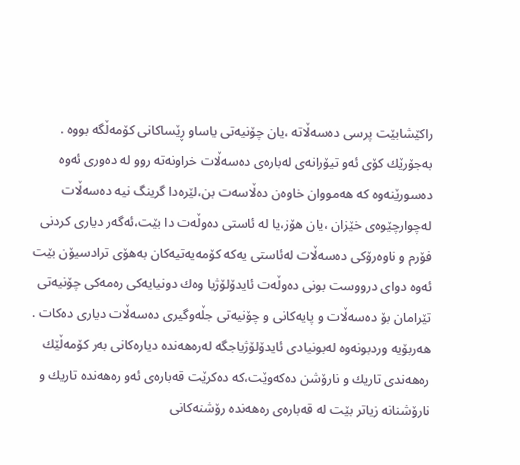راكێشابێت پرسی ده‌سه‌ڵاته‌ ،یان چۆنیه‌تی یاساو ڕێساكانی كۆمه‌ڵگه‌ بووه‌ .
به‌جۆرێك كۆی ئه‌و تیۆرانه‌ی له‌باره‌ی ده‌سه‌ڵات خراونه‌ته‌ روو له‌ ده‌وری ئه‌وه‌ ده‌سورێنه‌وه‌ كه‌ هه‌مووان خاوه‌ن ده‌ڵاسه‌ت بن،لێره‌دا گرینگ نیه‌ ده‌سه‌ڵات له‌چوارچێوه‌ی خێزان ،یان هۆز،یا له‌ ئاستی ده‌وڵه‌ت دا بێت،ئه‌گه‌ر دیاری كردنی فۆرم و ناوه‌رۆكی ده‌سه‌ڵات له‌ئاستی یه‌كه‌ كۆمه‌یه‌تیه‌كان به‌هۆی ترادسیۆن بێت ئه‌وه‌ دوای درووست بونی ده‌وڵه‌ت ئایدۆلۆژیا وه‌ك دونیایه‌كی ره‌مه‌كی چۆنیه‌تی تێرامان بۆ ده‌سه‌ڵات و پایه‌كانی و چۆنیه‌تی جڵه‌وگیری ده‌سه‌ڵات دیاری ده‌كات .
هه‌ربۆیه‌ وردبونه‌وه‌ له‌بونیادی ئایدۆلۆژیاجگه‌ له‌ره‌هه‌نده‌ دیاره‌كانی به‌ر كۆمه‌ڵێك ره‌هه‌ندی تاریك و نارۆشن ده‌كه‌وێت،كه‌ ده‌كرێت قه‌باره‌ی ئه‌و ره‌هه‌نده‌ تاریك و نارۆشنانه‌ زیاتر بێت له‌ قه‌باره‌ی ره‌هه‌نده‌ رۆشنه‌كانی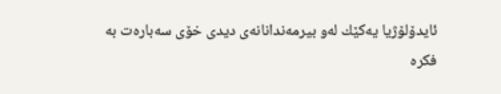ئایدۆلۆژیا یه‌كێك له‌و بیرمه‌ندانانه‌ی دیدی خۆی سه‌باره‌ت به‌ فكره‌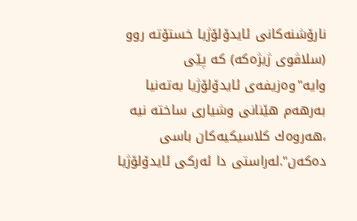نارۆشنه‌كانی ئایدۆلۆژیا خستۆته‌ روو (سلاڤوی ژیژه‌كه‌) كه‌ پێی وایه‌"وه‌زیفه‌ی ئایدۆلۆژیا به‌ته‌نیا به‌رهه‌م هێنانی وشیاری ساخته‌ نیه‌ ،هه‌روه‌ك كلاسیكیه‌كان باسی ده‌كه‌ن".له‌راستی دا ئه‌ركی ئایدۆلۆژیا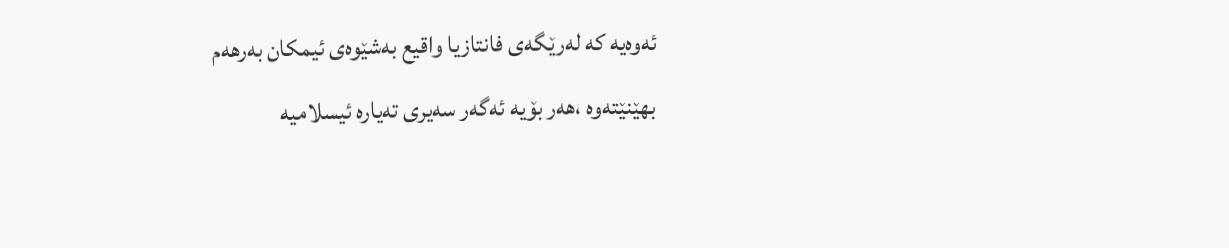ئه‌وه‌یه‌ كه‌ له‌رێگه‌ی فانتازیا واقیع به‌شێوه‌ی ئیمكان به‌رهه‌م بهێنێته‌وه‌ ،هه‌ر بۆیه‌ ئه‌گه‌ر سه‌یری ته‌یاره‌ ئیسلامیه‌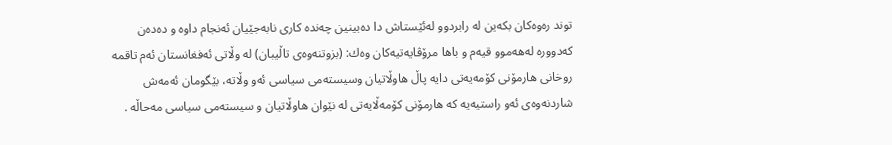توند ره‌وه‌كان بكه‌ین له‌ رابردوو له‌ئێستاش دا ده‌بینین چه‌نده‌ كاری نابه‌جێیان ئه‌نجام داوه‌ و ده‌ده‌ن كه‌دووره‌ له‌هه‌موو قیه‌م و باها مرۆڤایه‌تیه‌كان وه‌ك: (بزوتنه‌وه‌ی تاڵیبان) له‌ وڵاتی ئه‌فغانستان ئه‌م تاقمه‌ روخانی هارمۆنی كۆمه‌یه‌تی دایه‌ پاڵ هاوڵاتیان وسیسته‌می سیاسی ئه‌و وڵاته‌، بێگومان ئه‌مه‌ش شاردنه‌وه‌ی ئه‌و راستیه‌یه‌ كه‌ هارمۆنی كۆمه‌ڵایه‌تی له‌ نێوان هاوڵاتیان و سیسته‌می سیاسی مه‌حاڵه‌ .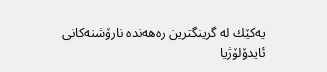یه‌كێك له‌ گرینگترین ره‌هه‌نده‌ نارۆشنه‌كانی ئایدۆلۆژیا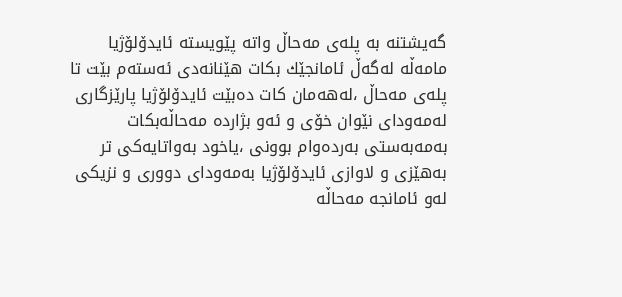گه‌یشتنه‌ به‌ پله‌ی مه‌حاڵ واته‌ پێویسته‌ ئایدۆلۆژیا مامه‌ڵه‌ له‌گه‌ڵ ئامانجێك بكات هێنانه‌دی ئه‌سته‌م بێت تا پله‌ی مه‌حاڵ ،له‌هه‌مان كات ده‌بێت ئایدۆلۆژیا پارێزگاری له‌مه‌ودای نێوان خۆی و ئه‌و بژارده‌ مه‌حاڵه‌بكات به‌مه‌به‌ستی به‌رده‌وام بوونی ،یاخود به‌واتایه‌كی تر به‌هێزی و لاوازی ئایدۆلۆژیا به‌مه‌ودای دووری و نزیكی له‌و ئامانجه‌ مه‌حاڵه‌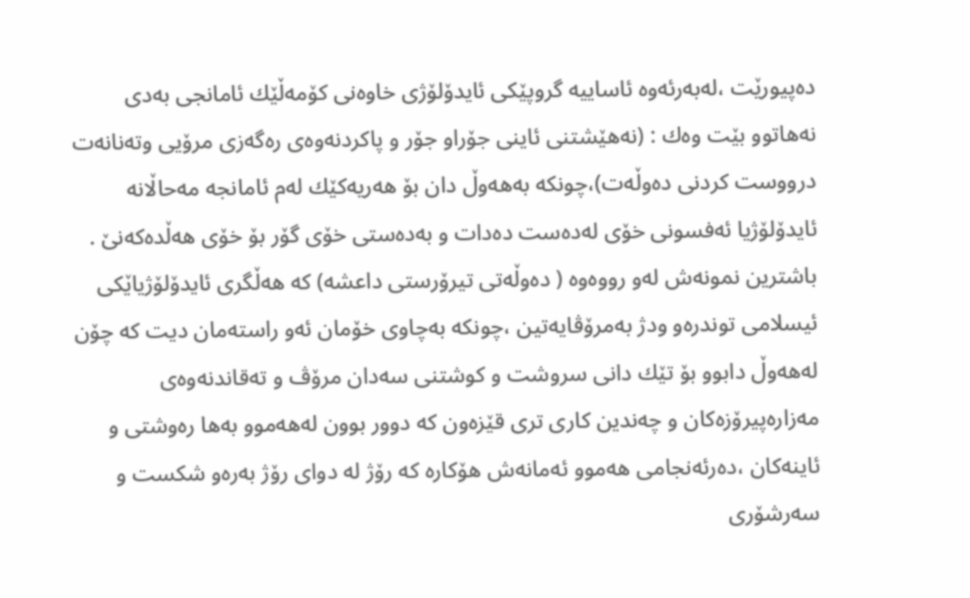ده‌پیورێت ،له‌به‌رئه‌وه‌ ئاساییه‌ گروپێكی ئایدۆلۆژی خاوه‌نی كۆمه‌ڵێك ئامانجی به‌دی نه‌هاتوو بێت وه‌ك : (نه‌هێشتنی ئاینی جۆراو جۆر و پاكردنه‌وه‌ی ره‌گه‌زی مرۆیی وته‌نانه‌ت درووست كردنی ده‌وڵه‌ت)،چونكه‌ به‌هه‌وڵ دان بۆ هه‌ریه‌كێك له‌م ئامانجه‌ مه‌حاڵانه‌ ئایدۆلۆژیا ئه‌فسونی خۆی له‌ده‌ست ده‌دات و به‌ده‌ستی خۆی گۆر بۆ خۆی هه‌ڵده‌كه‌نێ . باشترین نمونه‌ش له‌و رووه‌وه‌ ( ده‌وڵه‌تی تیرۆرستی داعشه‌) كه‌ هه‌ڵگری ئایدۆلۆژیاێكی ئیسلامی توندره‌و ودژ به‌مرۆڤایه‌تین ،چونكه‌ به‌چاوی خۆمان ئه‌و راسته‌مان دیت كه‌ چۆن له‌هه‌وڵ دابوو بۆ تێك دانی سروشت و كوشتنی سه‌دان مرۆڤ و ته‌قاندنه‌وه‌ی مه‌زاره‌پیرۆزه‌كان و چه‌ندین كاری تری قێزه‌ون كه‌ دوور بوون له‌هه‌موو به‌ها ره‌وشتی و ئاینه‌كان ،ده‌رئه‌نجامی هه‌موو ئه‌مانه‌ش هۆكاره‌ كه‌ رۆژ له‌ دوای رۆژ به‌ره‌و شكست و سه‌رشۆری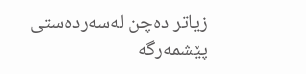زیاتر ده‌چن له‌سه‌رده‌ستی پێشمه‌رگه‌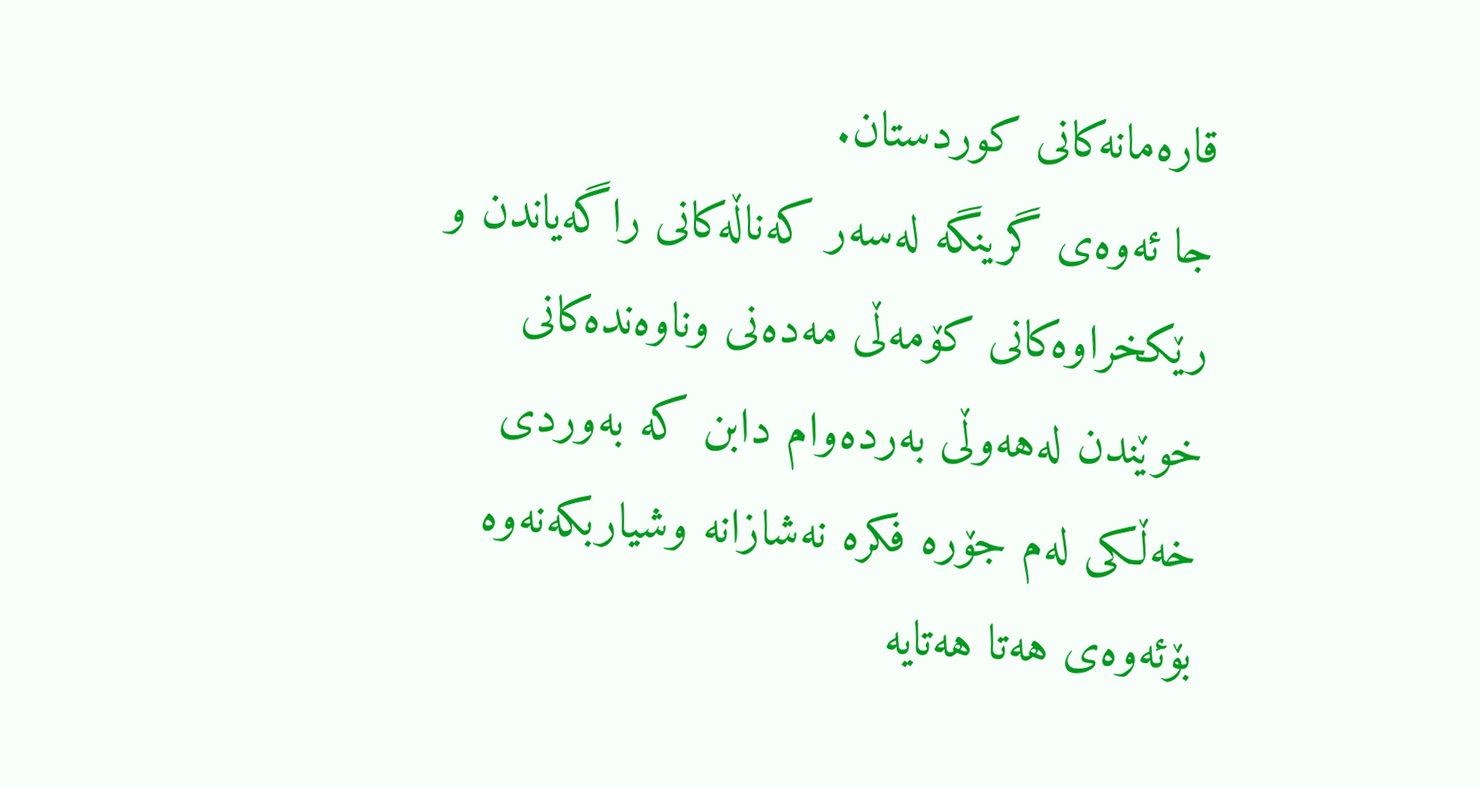قاره‌مانه‌كانی كوردستان.
جا ئه‌وه‌ی گرینگه‌ له‌سه‌ر كه‌ناڵه‌كانی راگه‌یاندن و رێكخراوه‌كانی كۆمه‌ڵی مه‌ده‌نی وناوه‌نده‌كانی خوێندن له‌هه‌وڵی به‌رده‌وام دابن كه‌ به‌وردی خه‌ڵكی له‌م جۆره‌ فكره‌ نه‌شازانه‌ وشیاربكه‌نه‌وه‌ بۆئه‌وه‌ی هه‌تا هه‌تایه‌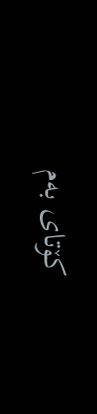كۆتای به‌م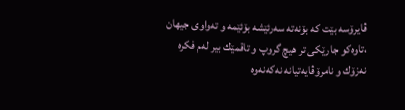ڤایرۆسه‌ بێت كه‌ بۆنه‌ته‌ سه‌رئێشه‌ بۆئێمه‌ و ته‌واوی جیهان ،تاوه‌كو جارێكی تر هیچ گروپ و تاقمێك بیر له‌م فكره‌ نه‌زۆك و نامرۆڤایه‌تیانه‌ نه‌كه‌نه‌وه‌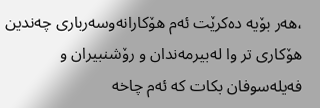،هه‌ر بۆیه‌ ده‌كرێت ئه‌م هۆكارانه‌وسه‌رباری چه‌ندین هۆكاری تر وا له‌بیرمه‌ندان و رۆشنبیران و فه‌یله‌سوفان بكات كه‌ ئه‌م چاخه‌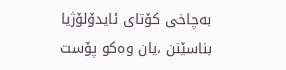به‌چاخی كۆتای ئایدۆلۆژیا بناسێنن ،یان وه‌كو پۆست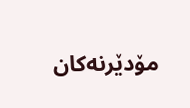مۆدێرنه‌كان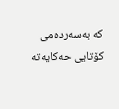كه‌ به‌سه‌رده‌می كۆتایی حه‌كایه‌ته‌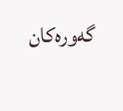گه‌وره‌كان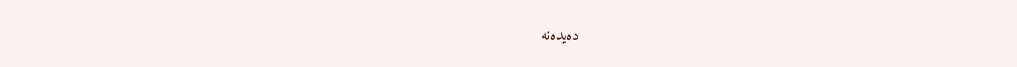ده‌یده‌نه‌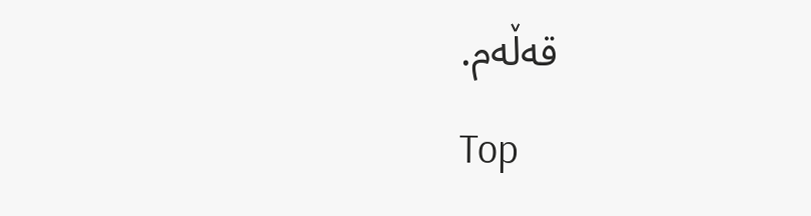قه‌ڵه‌م.
Top